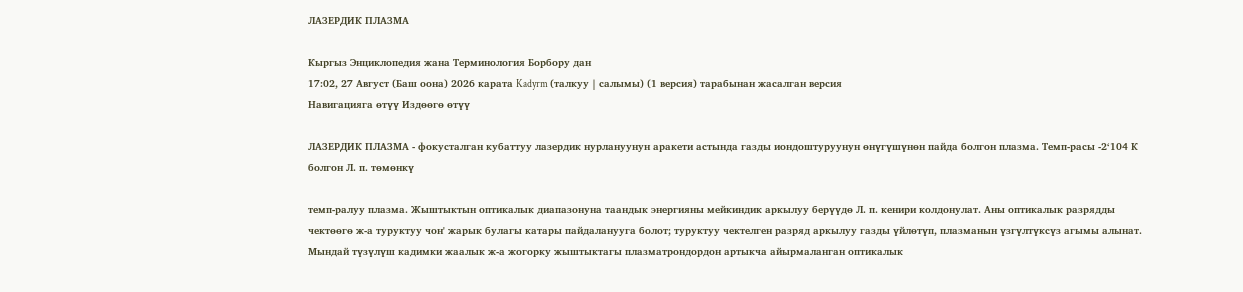ЛАЗЕРДИК ПЛАЗМА

Кыргыз Энциклопедия жана Терминология Борбору дан
17:02, 27 Август (Баш оона) 2026 карата Kadyrm (талкуу | салымы) (1 версия) тарабынан жасалган версия
Навигацияга өтүү Издөөгө өтүү

ЛАЗЕРДИК ПЛАЗМА - фокусталган кубаттуу лазердик нурлануунун аракети астында газды иондоштуруунун өнүгүшүнөн пайда болгон плазма. Темп-расы -2‘104 К болгон Л. п. төмөнкү

темп-ралуу плазма. Жыштыктын оптикалык диапазонуна таандык энергияны мейкиндик аркылуу берүүдө Л. п. кенири колдонулат. Аны оптикалык разрядды чектөөгө ж-а туруктуу чон' жарык булагы катары пайдаланууга болот; туруктуу чектелген разряд аркылуу газды үйлөтүп, плазманын үзгүлтүксүз агымы алынат. Мындай түзүлүш кадимки жаалык ж-а жогорку жыштыктагы плазматрондордон артыкча айырмаланган оптикалык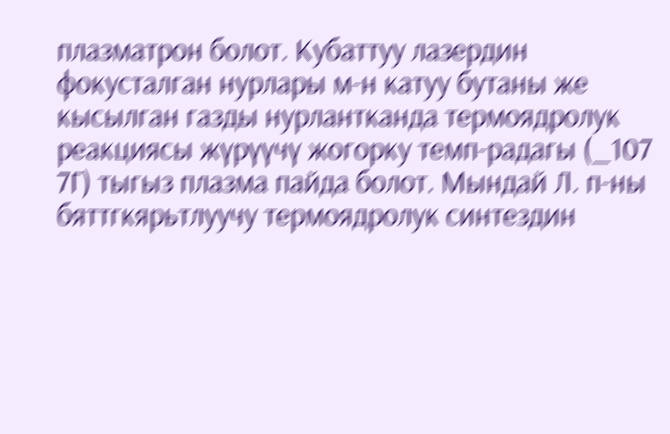плазматрон болот. Кубаттуу лазердин фокусталган нурлары м-н катуу бутаны же кысылган газды нурлантканда термоядролук реакциясы жүрүүчү жогорку темп-радагы (_107 7Г) тыгыз плазма пайда болот. Мындай Л. п-ны бяттгкярьтлуучу термоядролук синтездин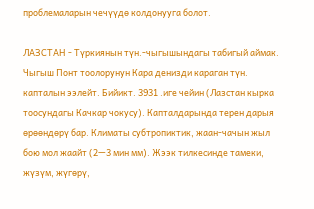проблемаларын чечүүдө колдонууга болот.

ЛАЗСТАН - Түркиянын түн.-чыгышындагы табигый аймак. Чыгыш Понт тоолорунун Кара денизди караган түн. капталын ээлейт. Бийикт. 3931 .иге чейин (Лазстан кырка тоосундагы Качкар чокусу). Капталдарында терен дарыя өрөөндөрү бар. Климаты субтропиктик, жаан-чачын жыл бою мол жаайт (2—3 мин мм). Жээк тилкесинде тамеки, жүзүм, жүгөрү,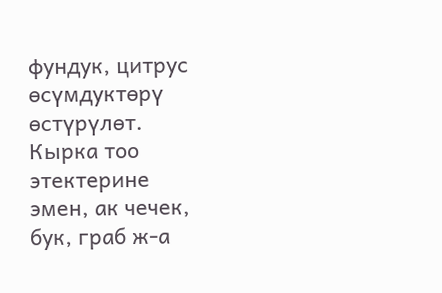фундук, цитрус өсүмдуктөрү өстүрүлөт. Кырка тоо этектерине эмен, ак чечек, бук, граб ж-а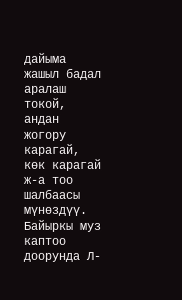дайыма жашыл бадал аралаш токой, андан жогору карагай, көк карагай ж-а тоо шалбаасы мүнөздүү. Байыркы муз каптоо доорунда Л-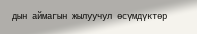дын аймагын жылуучул өсүмдүктөр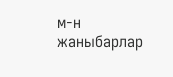м-н жаныбарлар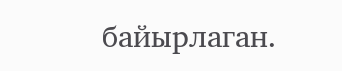байырлаган.